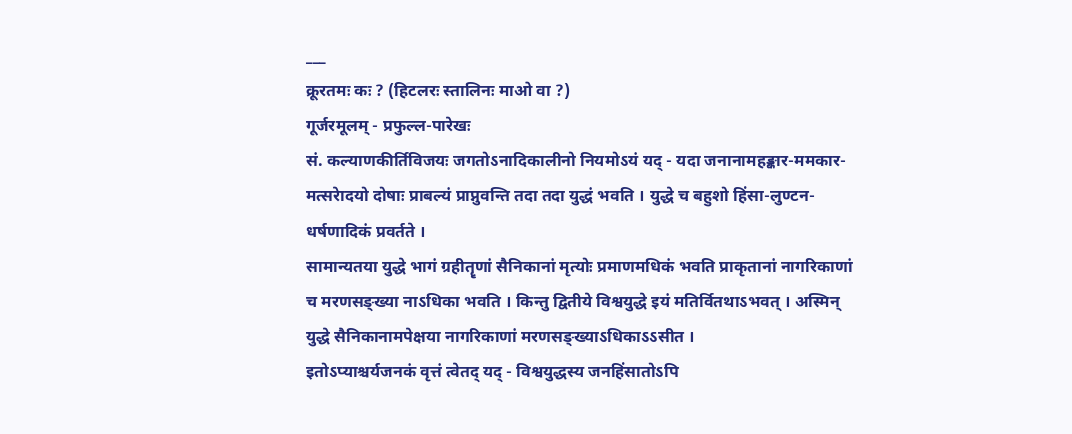___
क्रूरतमः कः ? (हिटलरः स्तालिनः माओ वा ?)
गूर्जरमूलम् - प्रफुल्ल-पारेखः
सं. कल्याणकीर्तिविजयः जगतोऽनादिकालीनो नियमोऽयं यद् - यदा जनानामहङ्कार-ममकार-मत्सरेादयो दोषाः प्राबल्यं प्राप्नुवन्ति तदा तदा युद्धं भवति । युद्धे च बहुशो हिंसा-लुण्टन-धर्षणादिकं प्रवर्तते ।
सामान्यतया युद्धे भागं ग्रहीतॄणां सैनिकानां मृत्योः प्रमाणमधिकं भवति प्राकृतानां नागरिकाणां च मरणसङ्ख्या नाऽधिका भवति । किन्तु द्वितीये विश्वयुद्धे इयं मतिर्वितथाऽभवत् । अस्मिन् युद्धे सैनिकानामपेक्षया नागरिकाणां मरणसङ्ख्याऽधिकाऽऽसीत ।
इतोऽप्याश्चर्यजनकं वृत्तं त्वेतद् यद् - विश्वयुद्धस्य जनहिंसातोऽपि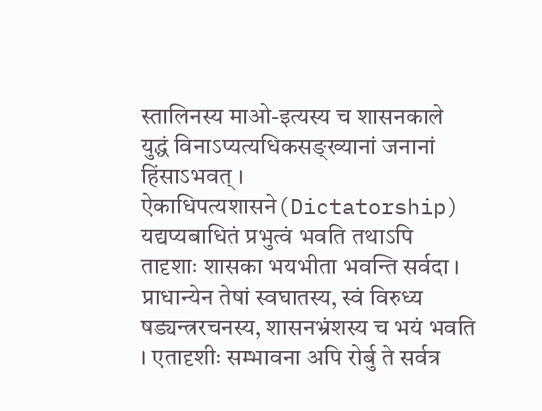स्तालिनस्य माओ-इत्यस्य च शासनकाले युद्धं विनाऽप्यत्यधिकसङ्ख्यानां जनानां हिंसाऽभवत् ।
ऐकाधिपत्यशासने(Dictatorship) यद्यप्यबाधितं प्रभुत्वं भवति तथाऽपि तादृशाः शासका भयभीता भवन्ति सर्वदा । प्राधान्येन तेषां स्वघातस्य, स्वं विरुध्य षड्यन्त्ररचनस्य, शासनभ्रंशस्य च भयं भवति । एतादृशीः सम्भावना अपि रोर्बु ते सर्वत्र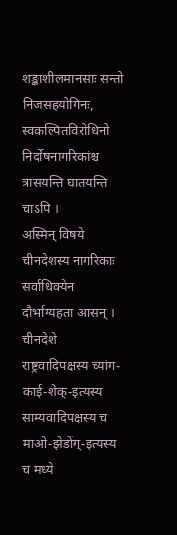शङ्काशीलमानसाः सन्तो निजसहयोगिनः, स्वकल्पितविरोधिनो निर्दोषनागरिकांश्च त्रासयन्ति घातयन्ति चाऽपि ।
अस्मिन् विषये चीनदेशस्य नागरिकाः सर्वाधिक्येन दौर्भाग्यहता आसन् । चीनदेशे राष्ट्रवादिपक्षस्य च्यांग-काई-शेक्-इत्यस्य साम्यवादिपक्षस्य च माओ-झेडोंग्-इत्यस्य च मध्ये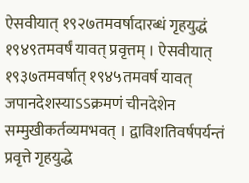ऐसवीयात् १९२७तमवर्षादारब्धं गृहयुद्धं १९४९तमवर्षं यावत् प्रवृत्तम् । ऐसवीयात् १९३७तमवर्षात् १९४५तमवर्ष यावत् जपानदेशस्याऽऽक्रमणं चीनदेशेन सम्मुखीकर्तव्यमभवत् । द्वाविशतिवर्षपर्यन्तं प्रवृत्ते गृहयुद्धे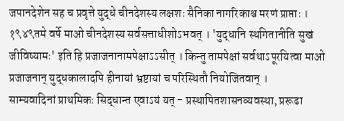जपानदेशेन सह च प्रवृत्ते युद्धे चीनदेशस्य लक्षशः सैनिका नागरिकाश्च मरणं प्राप्ताः ।
१९४९तमे वर्षे माओ चीनदेशस्य सर्वसत्ताधीशोऽभवत् । 'युद्धानि स्थगितानीति सुखं जीविष्यामः' इति हि प्रजाजनानामपेक्षाऽऽसीत् । किन्तु तामपेक्षां सर्वथाऽपूरयित्वा माओ प्रजाजनान् युद्धकालादपि हीनायां भ्रष्टायां च परिस्थितौ नियोजितवान् ।
साम्यवादिनां प्राथमिकः सिद्धान्त एवाऽयं यत् - प्रस्थापितशासनव्यवस्था, प्ररूढा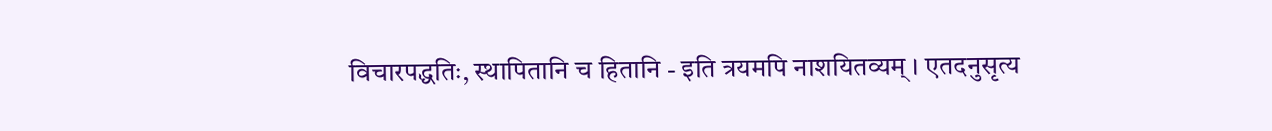विचारपद्धतिः, स्थापितानि च हितानि - इति त्रयमपि नाशयितव्यम् । एतदनुसृत्य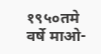१९५०तमे वर्षे माओ-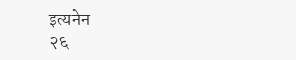इत्यनेन
२६